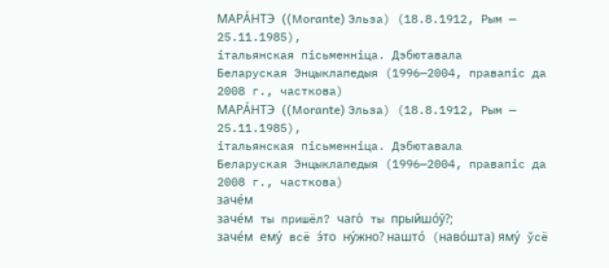МАРА́НТЭ ((Morante) Эльза) (18.8.1912, Рым — 25.11.1985),
італьянская пісьменніца. Дэбютавала
Беларуская Энцыклапедыя (1996—2004, правапіс да 2008 г., часткова)
МАРА́НТЭ ((Morante) Эльза) (18.8.1912, Рым — 25.11.1985),
італьянская пісьменніца. Дэбютавала
Беларуская Энцыклапедыя (1996—2004, правапіс да 2008 г., часткова)
заче́м
заче́м ты пришёл? чаго́ ты прыйшо́ў?;
заче́м ему́ всё э́то ну́жно? нашто́ (наво́шта) яму́ ўсё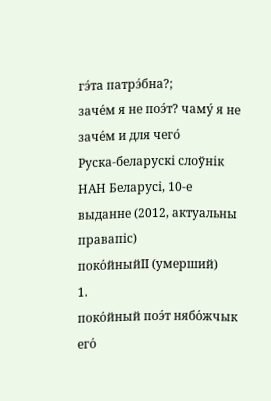гэ́та патрэ́бна?;
заче́м я не поэ́т? чаму́ я не
заче́м и для чего́
Руска-беларускі слоўнік НАН Беларусі, 10-е выданне (2012, актуальны правапіс)
поко́йныйII (умерший)
1.
поко́йный поэ́т нябо́жчык
его́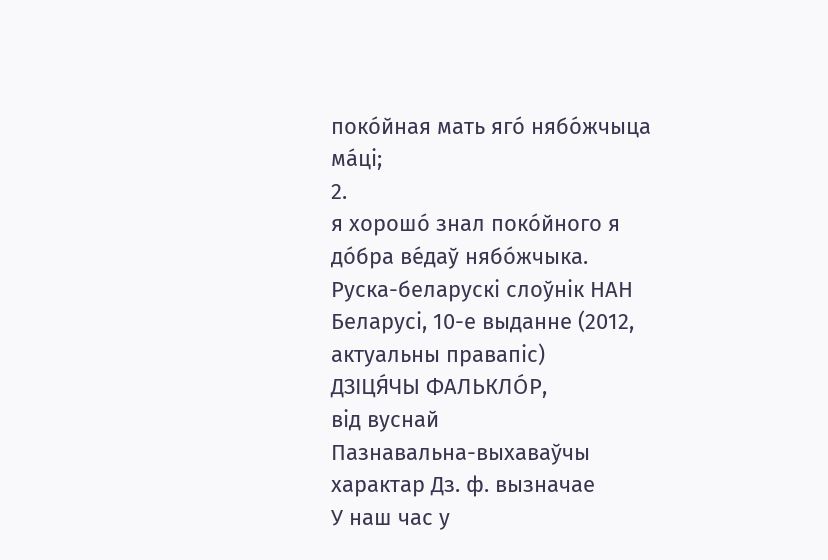поко́йная мать яго́ нябо́жчыца ма́ці;
2.
я хорошо́ знал поко́йного я до́бра ве́даў нябо́жчыка.
Руска-беларускі слоўнік НАН Беларусі, 10-е выданне (2012, актуальны правапіс)
ДЗІЦЯ́ЧЫ ФАЛЬКЛО́Р,
від вуснай
Пазнавальна-выхаваўчы характар Дз. ф. вызначае
У наш час у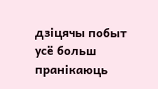дзіцячы побыт усё больш пранікаюць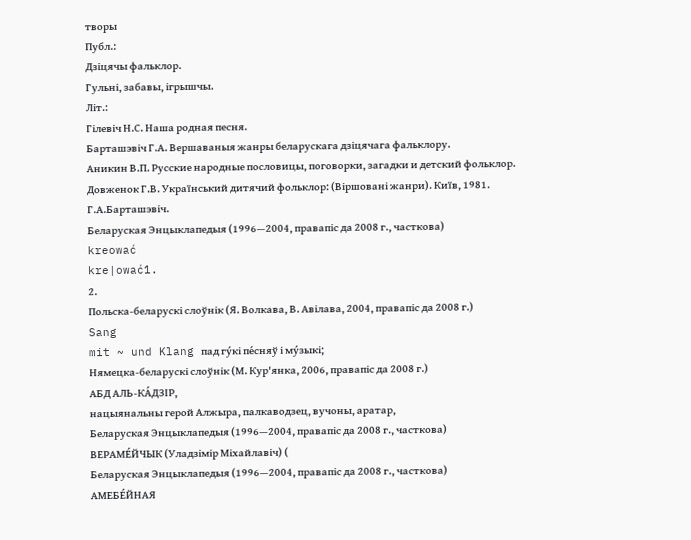творы
Публ.:
Дзіцячы фальклор.
Гульні, забавы, ігрышчы.
Літ.:
Гілевіч Н.С. Наша родная песня.
Барташэвіч Г.А. Вершаваныя жанры беларускага дзіцячага фальклору.
Аникин В.П. Русские народные пословицы, поговорки, загадки и детский фольклор.
Довженок Г.В. Український дитячий фольклор: (Віршовані жанри). Київ, 1981.
Г.А.Барташэвіч.
Беларуская Энцыклапедыя (1996—2004, правапіс да 2008 г., часткова)
kreować
kre|ować1.
2.
Польска-беларускі слоўнік (Я. Волкава, В. Авілава, 2004, правапіс да 2008 г.)
Sang
mit ~ und Klang пад гу́кі пе́сняў і му́зыкі;
Нямецка-беларускі слоўнік (М. Кур'янка, 2006, правапіс да 2008 г.)
АБД АЛЬ-КА́ДЗІР,
нацыянальны герой Алжыра, палкаводзец, вучоны, аратар,
Беларуская Энцыклапедыя (1996—2004, правапіс да 2008 г., часткова)
ВЕРАМЕ́ЙЧЫК (Уладзімір Міхайлавіч) (
Беларуская Энцыклапедыя (1996—2004, правапіс да 2008 г., часткова)
АМЕБЕ́ЙНАЯ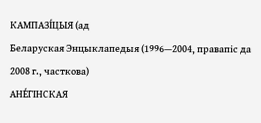КАМПАЗІ́ЦЫЯ (ад
Беларуская Энцыклапедыя (1996—2004, правапіс да 2008 г., часткова)
АНЕ́ГІНСКАЯ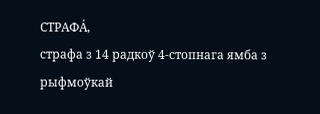СТРАФА́,
страфа з 14 радкоў 4-стопнага ямба з рыфмоўкай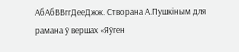АбАбВВггДееДжж. Створана А.Пушкіным для рамана ў вершах «Яўген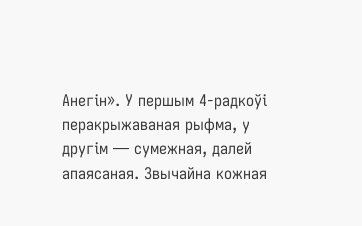Анегін». У першым 4-радкоўі перакрыжаваная рыфма, у другім — сумежная, далей апаясаная. Звычайна кожная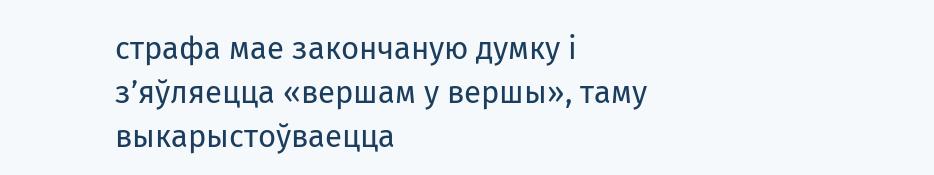страфа мае закончаную думку і з’яўляецца «вершам у вершы», таму выкарыстоўваецца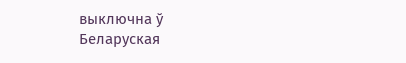выключна ў
Беларуская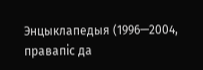Энцыклапедыя (1996—2004, правапіс да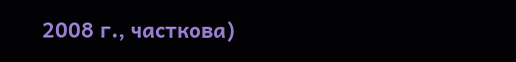2008 г., часткова)